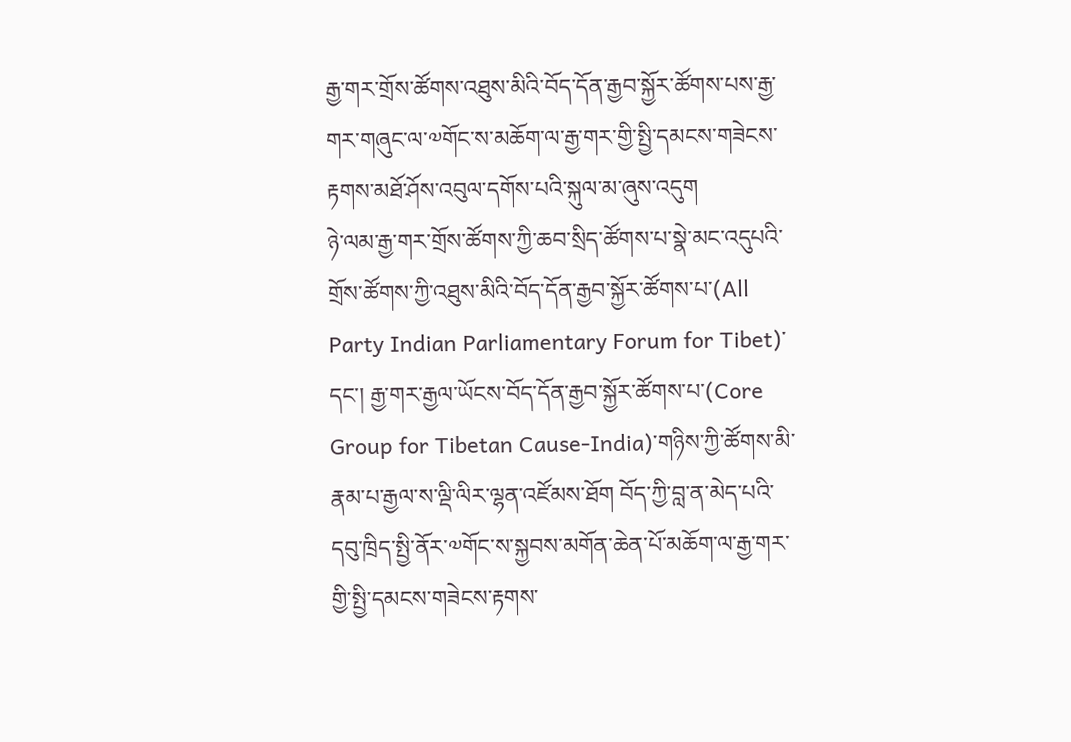རྒྱ་གར་གྲོས་ཚོགས་འཐུས་མིའི་བོད་དོན་རྒྱབ་སྐྱོར་ཚོགས་པས་རྒྱ་གར་གཞུང་ལ་༧གོང་ས་མཆོག་ལ་རྒྱ་གར་གྱི་སྤྱི་དམངས་གཟེངས་རྟགས་མཐོ་ཤོས་འབུལ་དགོས་པའི་སྐུལ་མ་ཞུས་འདུག
ཉེ་ལམ་རྒྱ་གར་གྲོས་ཚོགས་ཀྱི་ཆབ་སྲིད་ཚོགས་པ་སྣེ་མང་འདུཔའི་གྲོས་ཚོགས་ཀྱི་འཐུས་མིའི་བོད་དོན་རྒྱབ་སྐྱོར་ཚོགས་པ་(All Party Indian Parliamentary Forum for Tibet)་དང་། རྒྱ་གར་རྒྱལ་ཡོངས་བོད་དོན་རྒྱབ་སྐྱོར་ཚོགས་པ་(Core Group for Tibetan Cause-India)་གཉིས་ཀྱི་ཚོགས་མི་རྣམ་པ་རྒྱལ་ས་ལྡི་ལིར་ལྷན་འཛོམས་ཐོག བོད་ཀྱི་བླ་ན་མེད་པའི་དབུ་ཁྲིད་སྤྱི་ནོར་༧གོང་ས་སྐྱབས་མགོན་ཆེན་པོ་མཆོག་ལ་རྒྱ་གར་གྱི་སྤྱི་དམངས་གཟེངས་རྟགས་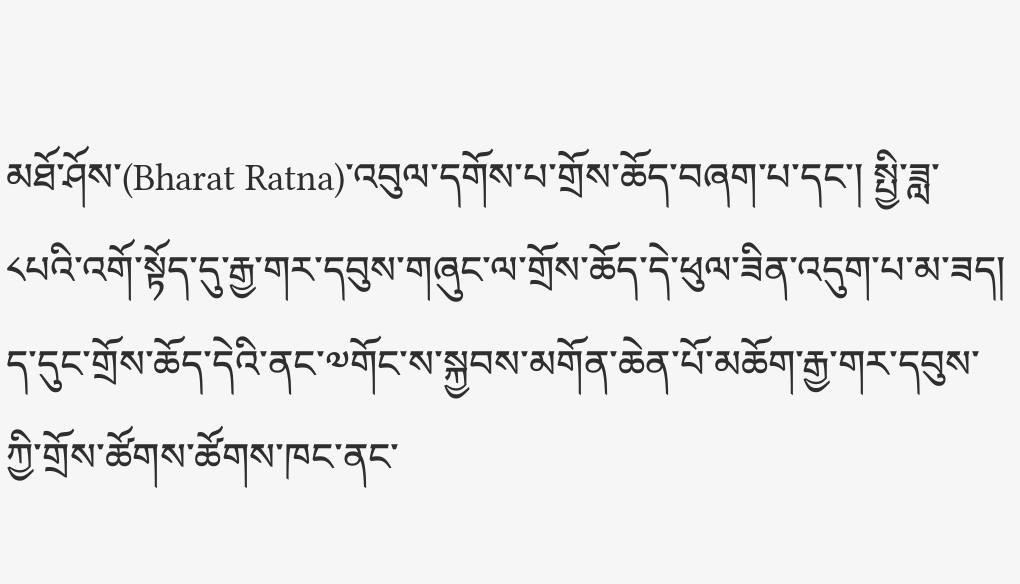མཐོ་ཤོས་(Bharat Ratna)་འབུལ་དགོས་པ་གྲོས་ཆོད་བཞག་པ་དང་། སྤྱི་ཟླ་༨པའི་འགོ་སྟོད་དུ་རྒྱ་གར་དབུས་གཞུང་ལ་གྲོས་ཆོད་དེ་ཕུལ་ཟིན་འདུག་པ་མ་ཟད། ད་དུང་གྲོས་ཆོད་དེའི་ནང་༧གོང་ས་སྐྱབས་མགོན་ཆེན་པོ་མཆོག་རྒྱ་གར་དབུས་ཀྱི་གྲོས་ཚོགས་ཚོགས་ཁང་ནང་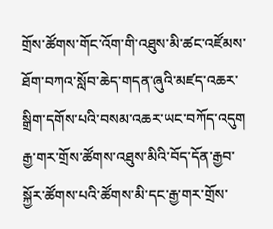གྲོས་ཚོགས་གོང་འོག་གི་འཐུས་མི་ཚང་འཛོམས་ཐོག་བཀའ་སློབ་ཆེད་གདན་ཞུའི་མཛད་འཆར་སྒྲིག་དགོས་པའི་བསམ་འཆར་ཡང་བཀོད་འདུག
རྒྱ་གར་གྲོས་ཚོགས་འཐུས་མིའི་བོད་དོན་རྒྱབ་སྐྱོར་ཚོགས་པའི་ཚོགས་མི་དང་རྒྱ་གར་གྲོས་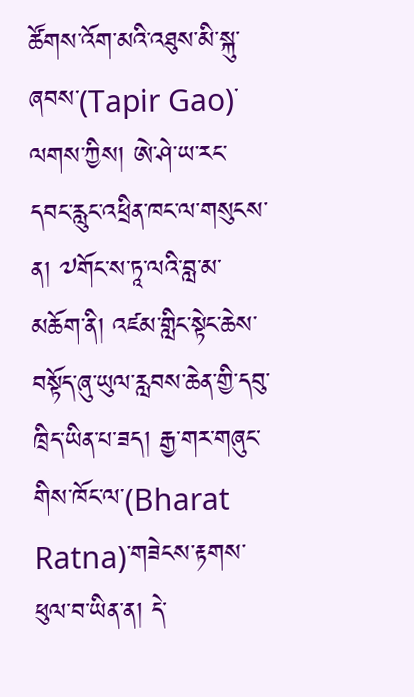ཚོགས་འོག་མའི་འཐུས་མི་སྐུ་ཞབས་(Tapir Gao)་ལགས་ཀྱིས། ཨེ་ཤེ་ཡ་རང་དབང་རླུང་འཕྲིན་ཁང་ལ་གསུངས་ན། ༧གོང་ས་ཏཱ་ལའི་བླ་མ་མཆོག་ནི། འཛམ་གླིང་སྟེང་ཆེས་བསྟོད་ཞུ་ཡུལ་རླབས་ཆེན་གྱི་དབུ་ཁྲིད་ཡིན་པ་ཟད། རྒྱ་གར་གཞུང་གིས་ཁོང་ལ་(Bharat Ratna)་གཟེངས་རྟགས་ཕུལ་བ་ཡིན་ན། དེ་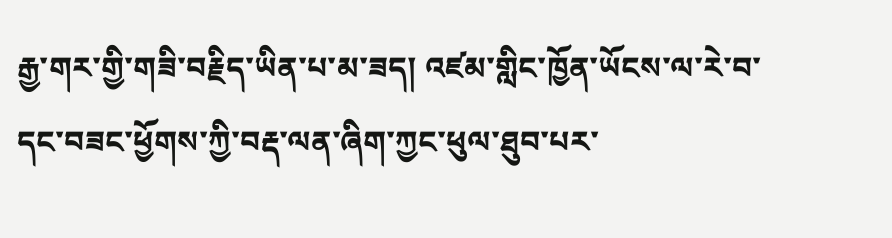རྒྱ་གར་གྱི་གཟི་བརྗིད་ཡིན་པ་མ་ཟད། འཛམ་གླིང་ཁྱོན་ཡོངས་ལ་རེ་བ་དང་བཟང་ཕྱོགས་ཀྱི་བརྡ་ལན་ཞིག་ཀྱང་ཕུལ་ཐུབ་པར་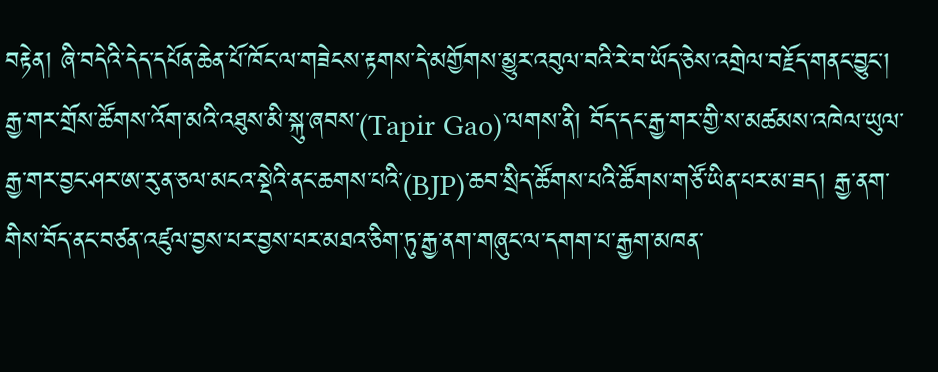བརྟེན། ཞི་བདེའི་དེད་དཔོན་ཆེན་པོ་ཁོང་ལ་གཟེངས་རྟགས་དེ་མགྱོགས་མྱུར་འབུལ་བའི་རེ་བ་ཡོད་ཅེས་འགྲེལ་བརྗོད་གནང་བྱུང་།
རྒྱ་གར་གྲོས་ཚོགས་འོག་མའི་འཐུས་མི་སྐུ་ཞབས་(Tapir Gao)་ལགས་ནི། བོད་དང་རྒྱ་གར་གྱི་ས་མཚམས་འཁེལ་ཡུལ་རྒྱ་གར་བྱང་ཤར་ཨ་རུ་ན་ཅལ་མངའ་སྡེའི་ནང་ཆགས་པའི་(BJP)་ཆབ་སྲིད་ཚོགས་པའི་ཚོགས་གཙོ་ཡིན་པར་མ་ཟད། རྒྱ་ནག་གིས་བོད་ནང་བཙན་འཛུལ་བྱས་པར་བྱས་པར་མཐའ་ཅིག་ཏུ་རྒྱ་ནག་གཞུང་ལ་དགག་པ་རྒྱག་མཁན་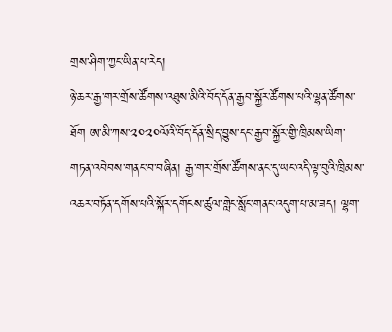གྲས་ཤིག་ཀྱང་ཡིན་པ་རེད།
ཉེ་ཆར་རྒྱ་གར་གྲོས་ཚོགས་འཐུས་མིའི་བོད་དོན་རྒྱབ་སྐྱོར་ཚོགས་པའི་ལྷན་ཚོགས་ཐོག ཨ་མི་ཀས་༢༠༢༠ལོའི་བོད་དོན་སྲིད་བྱུས་དང་རྒྱབ་སྐྱོར་གྱི་ཁྲིམས་ཡིག་གཏན་འབེབས་གནང་བ་བཞིན། རྒྱ་གར་གྲོས་ཚོགས་ནང་དུ་ཡང་འདི་ལྟ་བུའི་ཁྲིམས་འཆར་བཏོན་དགོས་པའི་སྐོར་དགོངས་ཚུལ་གླེང་སློང་གནང་འདུག་པ་མ་ཟད། ལྷག་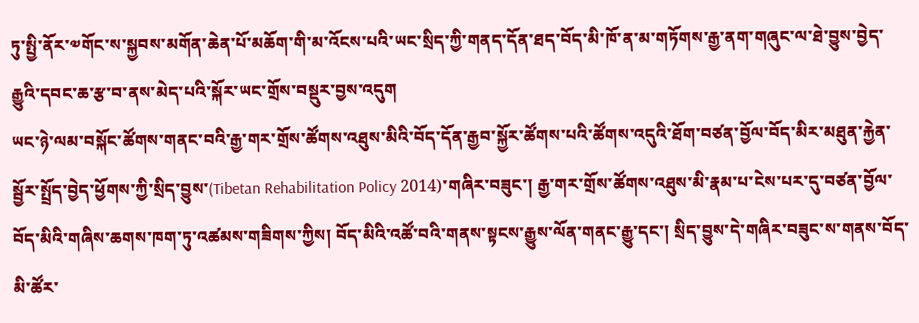ཏུ་སྤྱི་ནོར་༧གོང་ས་སྐྱབས་མགོན་ཆེན་པོ་མཆོག་གི་མ་འོངས་པའི་ཡང་སྲིད་ཀྱི་གནད་དོན་ཐད་བོད་མི་ཁོ་ན་མ་གཏོགས་རྒྱ་ནག་གཞུང་ལ་ཐེ་བྱུས་བྱེད་རྒྱུའི་དབང་ཆ་རྩ་བ་ནས་མེད་པའི་སྐོར་ཡང་གྲོས་བསྡུར་བྱས་འདུག
ཡང་ཉེ་ལམ་བསྐོང་ཚོགས་གནང་བའི་རྒྱ་གར་གྲོས་ཚོགས་འཐུས་མིའི་བོད་དོན་རྒྱབ་སྐྱོར་ཚོགས་པའི་ཚོགས་འདུའི་ཐོག་བཙན་བྱོལ་བོད་མིར་མཐུན་རྐྱེན་སྦྱོར་སྤྲོད་བྱེད་ཕྱོགས་ཀྱི་སྲིད་བྱུས་(Tibetan Rehabilitation Policy 2014)་གཞིར་བཟུང་། རྒྱ་གར་གྲོས་ཚོགས་འཐུས་མི་རྣམ་པ་ངེས་པར་དུ་བཙན་བྱོལ་བོད་མིའི་གཞིས་ཆགས་ཁག་ཏུ་འཚམས་གཟིགས་ཀྱིས། བོད་མིའི་འཚོ་བའི་གནས་སྟངས་རྒྱུས་ལོན་གནང་རྒྱུ་དང་། སྲིད་བྱུས་དེ་གཞིར་བཟུང་ས་གནས་བོད་མི་ཚོར་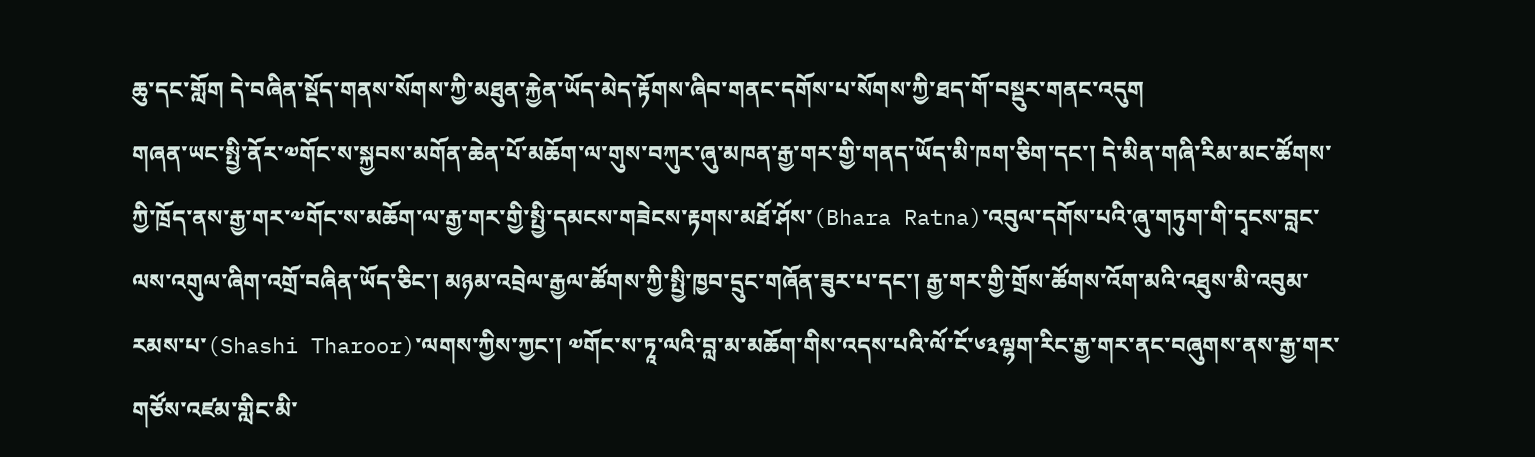ཆུ་དང་གློག དེ་བཞིན་སྡོད་གནས་སོགས་ཀྱི་མཐུན་རྐྱེན་ཡོད་མེད་རྟོགས་ཞིབ་གནང་དགོས་པ་སོགས་ཀྱི་ཐད་གོ་བསྡུར་གནང་འདུག
གཞན་ཡང་སྤྱི་ནོར་༧གོང་ས་སྐྱབས་མགོན་ཆེན་པོ་མཆོག་ལ་གུས་བཀུར་ཞུ་མཁན་རྒྱ་གར་གྱི་གནད་ཡོད་མི་ཁག་ཅིག་དང་། དེ་མིན་གཞི་རིམ་མང་ཚོགས་ཀྱི་ཁྲོད་ནས་རྒྱ་གར་༧གོང་ས་མཆོག་ལ་རྒྱ་གར་གྱི་སྤྱི་དམངས་གཟེངས་རྟགས་མཐོ་ཤོས་(Bhara Ratna)་འབུལ་དགོས་པའི་ཞུ་གཏུག་གི་དྭངས་བླང་ལས་འགུལ་ཞིག་འགྲོ་བཞིན་ཡོད་ཅིང་། མཉམ་འབྲེལ་རྒྱལ་ཚོགས་ཀྱི་སྤྱི་ཁྱབ་དྲུང་གཞོན་ཟུར་པ་དང་། རྒྱ་གར་གྱི་གྲོས་ཚོགས་འོག་མའི་འཐུས་མི་འབུམ་རམས་པ་(Shashi Tharoor)་ལགས་ཀྱིས་ཀྱང་། ༧གོང་ས་ཏཱ་ལའི་བླ་མ་མཆོག་གིས་འདས་པའི་ལོ་ངོ་༦༣ལྷག་རིང་རྒྱ་གར་ནང་བཞུགས་ནས་རྒྱ་གར་གཙོས་འཛམ་གླིང་མི་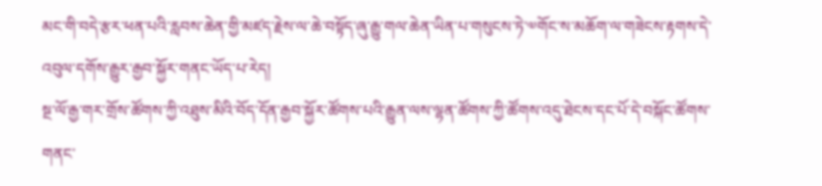མང་གི་བདེ་རྩར་ཕན་པའི་རླབས་ཆེན་གྱི་མཛད་རྗེས་ལ་ཆེ་བསྟོད་ཞུ་རྒྱུ་གལ་ཆེན་ཡིན་པ་གསུངས་ཏེ་༧གོང་ས་མཆོག་ལ་གཟེངས་རྟགས་དེ་འབུལ་དགོས་རྒྱུར་རྒྱབ་སྐྱོར་གནང་ཡོད་པ་རེད།
སྔ་ལོ་རྒྱ་གར་གྲོས་ཚོགས་ཀྱི་འཐུས་མིའི་བོད་དོན་རྒྱབ་སྐྱོར་ཚོགས་པའི་རྒྱུན་ལས་ལྷན་ཚོགས་ཀྱི་ཚོགས་འདུ་ཐེངས་དང་པོ་དེ་བསྐོང་ཚོགས་གནང་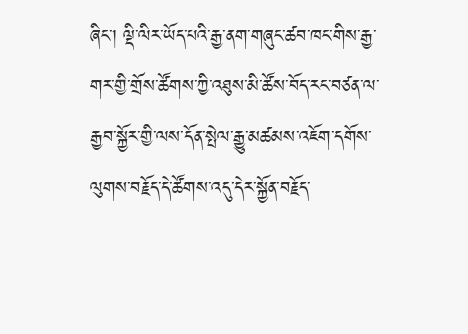ཞིང་། ལྡི་ལིར་ཡོད་པའི་རྒྱ་ནག་གཞུང་ཚབ་ཁང་གིས་རྒྱ་གར་གྱི་གྲོས་ཚོགས་ཀྱི་འཐུས་མི་ཚོས་བོད་རང་བཙན་ལ་རྒྱབ་སྐྱོར་གྱི་ལས་དོན་སྤེལ་རྒྱུ་མཚམས་འཇོག་དགོས་ལུགས་བརྗོད་དེ་ཚོགས་འདུ་དེར་སྐྱོན་བརྗོད་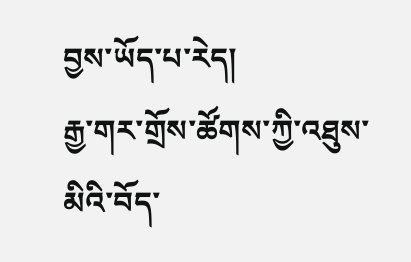བྱས་ཡོད་པ་རེད།
རྒྱ་གར་གྲོས་ཚོགས་ཀྱི་འཐུས་མིའི་བོད་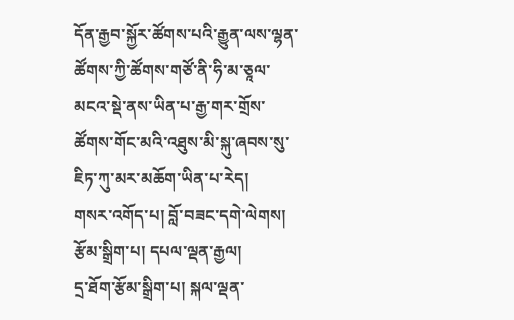དོན་རྒྱབ་སྐྱོར་ཚོགས་པའི་རྒྱུན་ལས་ལྷན་ཚོགས་ཀྱི་ཚོགས་གཙོ་ནི་ཧི་མ་ཅཱལ་མངའ་སྡེ་ནས་ཡིན་པ་རྒྱ་གར་གྲོས་ཚོགས་གོང་མའི་འཐུས་མི་སྐུ་ཞབས་སུ་ཇིཏ་ཀུ་མར་མཆོག་ཡིན་པ་རེད།
གསར་འགོད་པ། བློ་བཟང་དགེ་ལེགས།
རྩོམ་སྒྲིག་པ། དཔལ་ལྡན་རྒྱལ།
དྲ་ཐོག་རྩོམ་སྒྲིག་པ། སྐལ་ལྡན་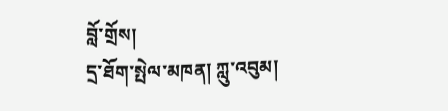བློ་གྲོས།
དྲ་ཐོག་སྤེལ་མཁན། ཀླུ་འབུམ།